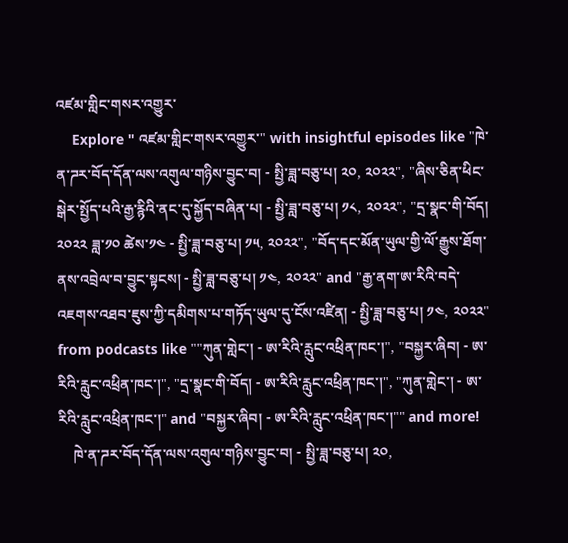འཛམ་གླིང་གསར་འགྱུར་
    Explore " འཛམ་གླིང་གསར་འགྱུར་" with insightful episodes like "ཁེ་ན་ཌར་བོད་དོན་ལས་འགུལ་གཉིས་བྱུང་བ། - སྤྱི་ཟླ་བཅུ་པ། ༢༠, ༢༠༢༢", "ཞིས་ཅིན་ཕིང་སྒེར་སྤྱོད་པའི་རྒྱ་རྙིའི་ནང་དུ་སྐྱོད་བཞིན་པ། - སྤྱི་ཟླ་བཅུ་པ། ༡༨, ༢༠༢༢", "དྲ་སྣང་གི་བོད། ༢༠༢༢ ཟླ་༡༠ ཚེས་༡༤ - སྤྱི་ཟླ་བཅུ་པ། ༡༥, ༢༠༢༢", "བོད་དང་མོན་ཡུལ་གྱི་ལོ་རྒྱུས་ཐོག་ནས་འབྲེལ་བ་བྱུང་སྟངས། - སྤྱི་ཟླ་བཅུ་པ། ༡༤, ༢༠༢༢" and "རྒྱ་ནག་ཨ་རིའི་བདེ་འཇགས་འཐབ་ཇུས་ཀྱི་དམིགས་པ་གཏོད་ཡུལ་དུ་ངོས་འཛིན། - སྤྱི་ཟླ་བཅུ་པ། ༡༤, ༢༠༢༢" from podcasts like ""ཀུན་གླེང་། - ཨ་རིའི་རླུང་འཕྲིན་ཁང་།", "བསྐྱར་ཞིབ། - ཨ་རིའི་རླུང་འཕྲིན་ཁང་།", "དྲ་སྣང་གི་བོད། - ཨ་རིའི་རླུང་འཕྲིན་ཁང་།", "ཀུན་གླེང་། - ཨ་རིའི་རླུང་འཕྲིན་ཁང་།" and "བསྐྱར་ཞིབ། - ཨ་རིའི་རླུང་འཕྲིན་ཁང་།"" and more!
    ཁེ་ན་ཌར་བོད་དོན་ལས་འགུལ་གཉིས་བྱུང་བ། - སྤྱི་ཟླ་བཅུ་པ། ༢༠,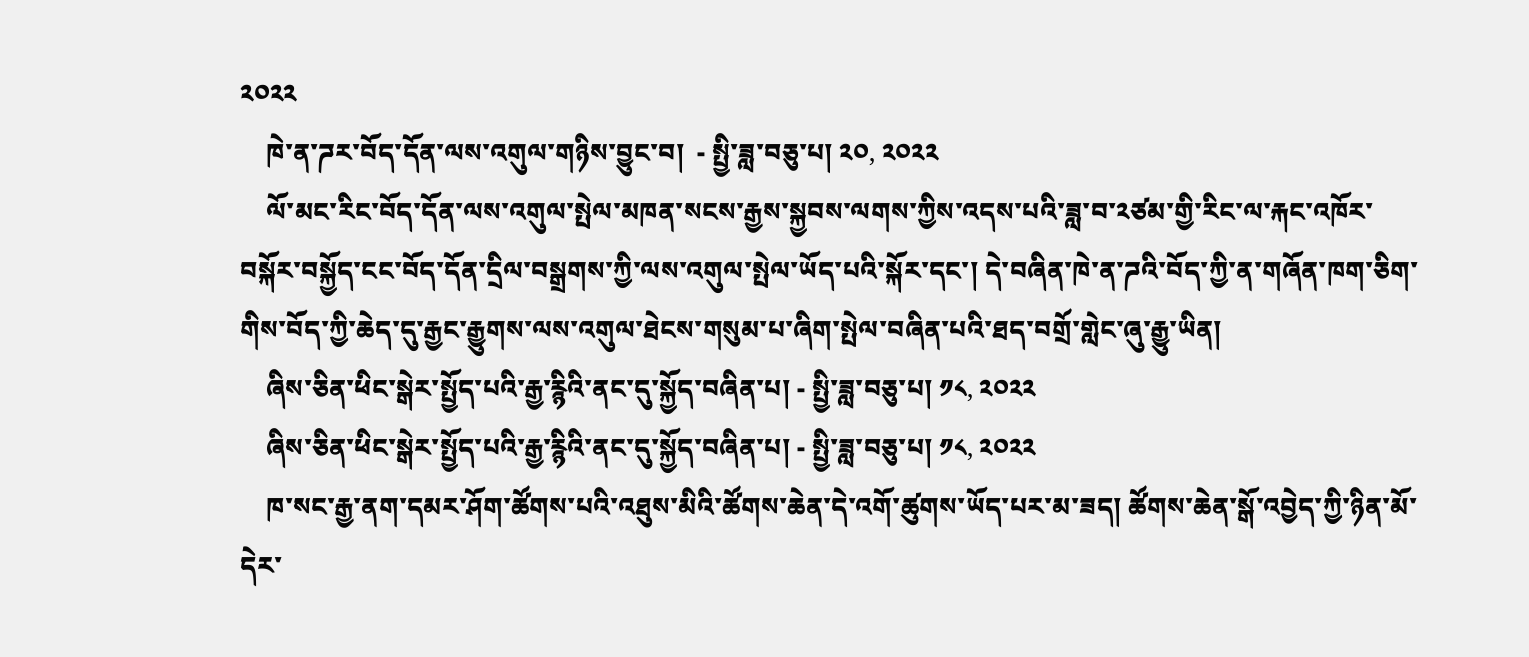༢༠༢༢
    ཁེ་ན་ཌར་བོད་དོན་ལས་འགུལ་གཉིས་བྱུང་བ།  - སྤྱི་ཟླ་བཅུ་པ། ༢༠, ༢༠༢༢
    ལོ་མང་རིང་བོད་དོན་ལས་འགུལ་སྤེལ་མཁན་སངས་རྒྱས་སྐྱབས་ལགས་ཀྱིས་འདས་པའི་ཟླ་བ་༢ཙམ་གྱི་རིང་ལ་རྐང་འཁོར་བསྐོར་བསྐྱོད་ངང་བོད་དོན་དྲིལ་བསྒྲགས་ཀྱི་ལས་འགུལ་སྤེལ་ཡོད་པའི་སྐོར་དང་། དེ་བཞིན་ཁེ་ན་ཌའི་བོད་ཀྱི་ན་གཞོན་ཁག་ཅིག་གིས་བོད་ཀྱི་ཆེད་དུ་རྒྱང་རྒྱུགས་ལས་འགུལ་ཐེངས་གསུམ་པ་ཞིག་སྤེལ་བཞིན་པའི་ཐད་བགྲོ་གླེང་ཞུ་རྒྱུ་ཡིན།
    ཞིས་ཅིན་ཕིང་སྒེར་སྤྱོད་པའི་རྒྱ་རྙིའི་ནང་དུ་སྐྱོད་བཞིན་པ། - སྤྱི་ཟླ་བཅུ་པ། ༡༨, ༢༠༢༢
    ཞིས་ཅིན་ཕིང་སྒེར་སྤྱོད་པའི་རྒྱ་རྙིའི་ནང་དུ་སྐྱོད་བཞིན་པ། - སྤྱི་ཟླ་བཅུ་པ། ༡༨, ༢༠༢༢
    ཁ་སང་རྒྱ་ནག་དམར་ཤོག་ཚོགས་པའི་འཐུས་མིའི་ཚོགས་ཆེན་དེ་འགོ་ཚུགས་ཡོད་པར་མ་ཟད། ཚོགས་ཆེན་སྒོ་འབྱེད་ཀྱི་ཉིན་མོ་དེར་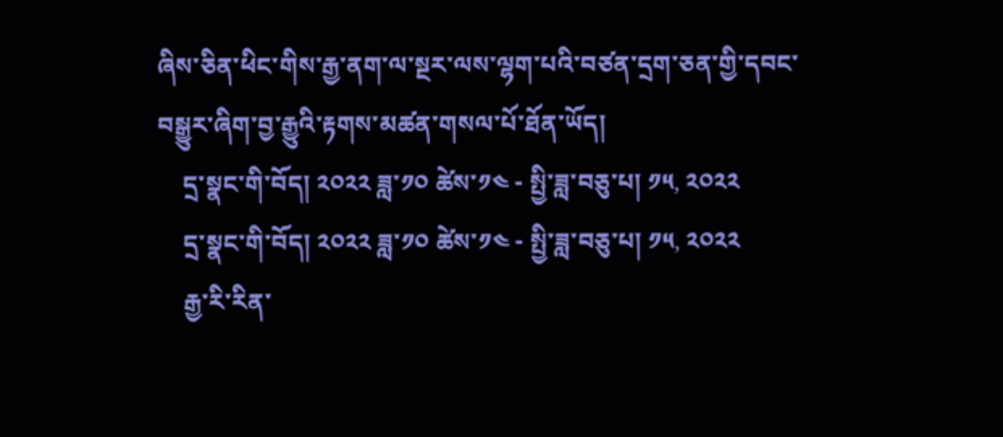ཞིས་ཅིན་ཕིང་གིས་རྒྱ་ནག་ལ་སྔར་ལས་ལྷག་པའི་བཙན་དྲག་ཅན་གྱི་དབང་བསྒྱུར་ཞིག་བྱ་རྒྱུའི་རྟགས་མཚན་གསལ་པོ་ཐོན་ཡོད།
    དྲ་སྣང་གི་བོད། ༢༠༢༢ ཟླ་༡༠ ཚེས་༡༤ - སྤྱི་ཟླ་བཅུ་པ། ༡༥, ༢༠༢༢
    དྲ་སྣང་གི་བོད། ༢༠༢༢ ཟླ་༡༠ ཚེས་༡༤ - སྤྱི་ཟླ་བཅུ་པ། ༡༥, ༢༠༢༢
    རྒྱ་རི་རིན་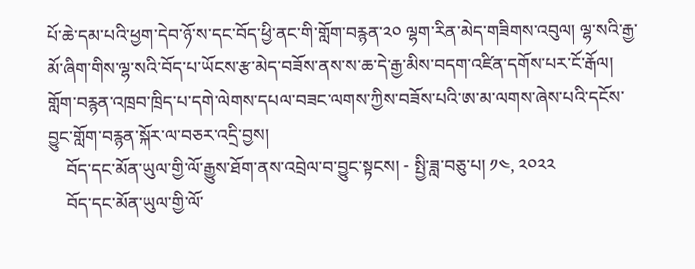པོ་ཆེ་དམ་པའི་ཕྱག་དེབ་ཉོ་ས་དང་བོད་ཕྱི་ནང་གི་གློག་བརྙན་༢༠ ལྷག་རིན་མེད་གཟིགས་འབུལ། ལྷ་སའི་རྒྱ་མོ་ཞིག་གིས་ལྷ་སའི་བོད་པ་ཡོངས་རྩ་མེད་བཟོས་ནས་ས་ཆ་དེ་རྒྱ་མིས་བདག་འཛིན་དགོས་པར་ངོ་རྒོལ། གློག་བརྙན་འཁྲབ་ཁྲིད་པ་དགེ་ལེགས་དཔལ་བཟང་ལགས་ཀྱིས་བཟོས་པའི་ཨ་མ་ལགས་ཞེས་པའི་དངོས་བྱུང་གློག་བརྙན་སྐོར་ལ་བཅར་འདྲི་བྱས།
    བོད་དང་མོན་ཡུལ་གྱི་ལོ་རྒྱུས་ཐོག་ནས་འབྲེལ་བ་བྱུང་སྟངས། - སྤྱི་ཟླ་བཅུ་པ། ༡༤, ༢༠༢༢
    བོད་དང་མོན་ཡུལ་གྱི་ལོ་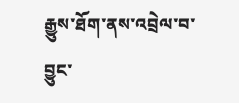རྒྱུས་ཐོག་ནས་འབྲེལ་བ་བྱུང་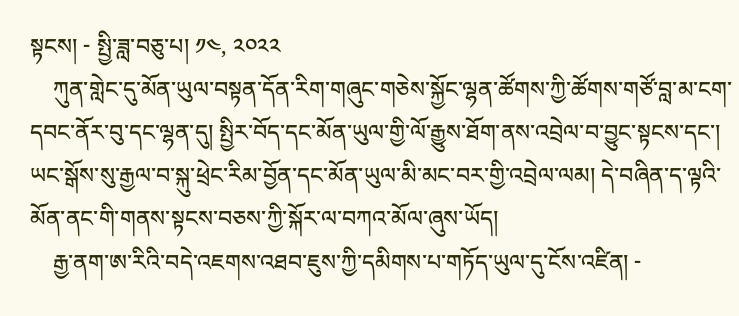སྟངས། - སྤྱི་ཟླ་བཅུ་པ། ༡༤, ༢༠༢༢
    ཀུན་གླེང་དུ་མོན་ཡུལ་བསྟན་དོན་རིག་གཞུང་གཅེས་སྐྱོང་ལྷན་ཚོགས་ཀྱི་ཚོགས་གཙོ་བླ་མ་ངག་དབང་ནོར་བུ་དང་ལྷན་དུ། སྤྱིར་བོད་དང་མོན་ཡུལ་གྱི་ལོ་རྒྱུས་ཐོག་ནས་འབྲེལ་བ་བྱུང་སྟངས་དང་། ཡང་སྒོས་སུ་རྒྱལ་བ་སྐུ་ཕྲེང་རིམ་བྱོན་དང་མོན་ཡུལ་མི་མང་བར་གྱི་འབྲེལ་ལམ། དེ་བཞིན་ད་ལྟའི་མོན་ནང་གི་གནས་སྟངས་བཅས་ཀྱི་སྐོར་ལ་བཀའ་མོལ་ཞུས་ཡོད།
    རྒྱ་ནག་ཨ་རིའི་བདེ་འཇགས་འཐབ་ཇུས་ཀྱི་དམིགས་པ་གཏོད་ཡུལ་དུ་ངོས་འཛིན། -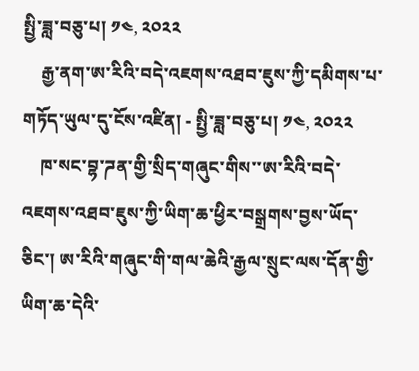སྤྱི་ཟླ་བཅུ་པ། ༡༤, ༢༠༢༢
    རྒྱ་ནག་ཨ་རིའི་བདེ་འཇགས་འཐབ་ཇུས་ཀྱི་དམིགས་པ་གཏོད་ཡུལ་དུ་ངོས་འཛིན། - སྤྱི་ཟླ་བཅུ་པ། ༡༤, ༢༠༢༢
    ཁ་སང་བྷ་ཌན་གྱི་སྲིད་གཞུང་གིས་་ཨ་རིའི་བདེ་འཇགས་འཐབ་ཇུས་ཀྱི་ཡིག་ཆ་ཕྱིར་བསྒྲགས་བྱས་ཡོད་ཅིང་། ཨ་རིའི་གཞུང་གི་གལ་ཆེའི་རྒྱལ་སྲུང་ལས་དོན་གྱི་ཡིག་ཆ་དེའི་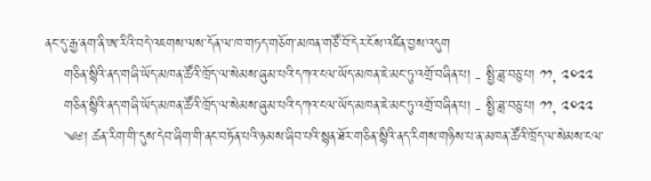ནང་དུ་རྒྱ་ནག་ནི་ཨ་རིའི་བདེ་འཇགས་ལས་དོན་ལ་ཁ་གཏད་གཅོག་མཁན་གཙོ་བོ་དེར་ངོས་འཛིན་བྱས་འདུག
    གཅིན་སྙིའི་ནད་གཞི་ཡོད་མཁན་ཚོའི་ཁྲོད་ལ་སེམས་ཞུམ་པའི་དཀའ་ངལ་ཡོད་མཁན་ཇེ་མང་ཏུ་འགྲོ་བཞིན་པ། - སྤྱི་ཟླ་བཅུ་པ། ༡༡, ༢༠༢༢
    གཅིན་སྙིའི་ནད་གཞི་ཡོད་མཁན་ཚོའི་ཁྲོད་ལ་སེམས་ཞུམ་པའི་དཀའ་ངལ་ཡོད་མཁན་ཇེ་མང་ཏུ་འགྲོ་བཞིན་པ། - སྤྱི་ཟླ་བཅུ་པ། ༡༡, ༢༠༢༢
    ༄༅། ཚན་རིག་གི་དུས་དེབ་ཞིག་གི་ནང་བཏོན་པའི་ཉམས་ཞིབ་པའི་སྙན་ཐོར་གཅིན་སྙིའི་ནད་རིགས་གཉིས་པ་ན་མཁན་ཚོའི་ཁྲོད་ལ་སེམས་ངལ་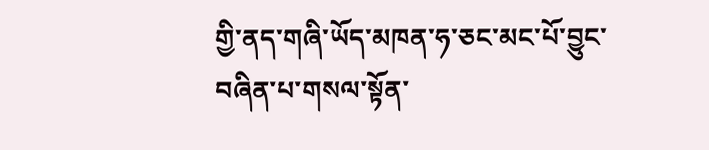གྱི་ནད་གཞི་ཡོད་མཁན་ཧ་ཅང་མང་པོ་བྱུང་བཞིན་པ་གསལ་སྟོན་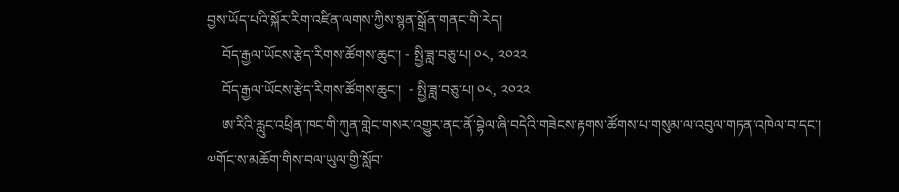བྱས་ཡོད་པའི་སྐོར་རིག་འཛིན་ལགས་ཀྱིས་སྙན་སྒྲོན་གནང་གི་རེད།
    བོད་རྒྱལ་ཡོངས་རྩེད་རིགས་ཚོགས་ཆུང་། - སྤྱི་ཟླ་བཅུ་པ། ༠༨, ༢༠༢༢
    བོད་རྒྱལ་ཡོངས་རྩེད་རིགས་ཚོགས་ཆུང་།  - སྤྱི་ཟླ་བཅུ་པ། ༠༨, ༢༠༢༢
    ཨ་རིའི་རླུང་འཕྲིན་ཁང་གི་ཀུན་གླེང་གསར་འགྱུར་ནང་ནོ་བྷེལ་ཞི་བདེའི་གཟེངས་རྟགས་ཚོགས་པ་གསུམ་ལ་འབུལ་གཏན་འཁེལ་བ་དང་། ༧གོང་ས་མཆོག་གིས་བལ་ཡུལ་གྱི་སློབ་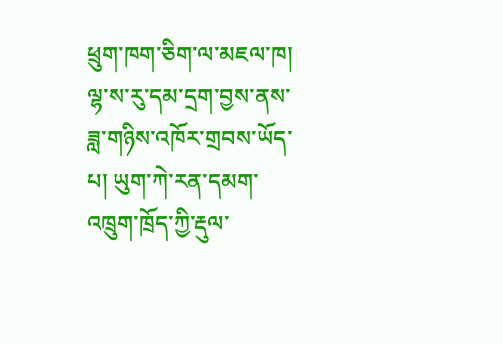ཕྲུག་ཁག་ཅིག་ལ་མཇལ་ཁ། ལྷ་ས་རུ་དམ་དྲག་བྱས་ནས་ཟླ་གཉིས་འཁོར་གྲབས་ཡོད་པ། ཡུག་ཀེ་རན་དམག་འཁྲུག་ཁྲོད་ཀྱི་རྡུལ་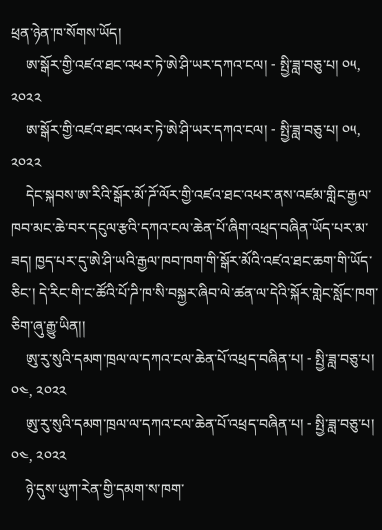ཕྲན་ཉེན་ཁ་སོགས་ཡོད།
    ཨ་སྒོར་གྱི་འཛའ་ཐང་འཕར་ཏེ་ཨེ་ཤི་ཡར་དཀའ་ངལ། - སྤྱི་ཟླ་བཅུ་པ། ༠༥, ༢༠༢༢
    ཨ་སྒོར་གྱི་འཛའ་ཐང་འཕར་ཏེ་ཨེ་ཤི་ཡར་དཀའ་ངལ། - སྤྱི་ཟླ་བཅུ་པ། ༠༥, ༢༠༢༢
    དེང་སྐབས་ཨ་རིའི་སྒོར་མོ་ཌོ་ལོར་གྱི་འཛའ་ཐང་འཕར་ནས་འཛམ་གླིང་རྒྱལ་ཁབ་མང་ཆེ་བར་དངུལ་རྩའི་དཀའ་ངལ་ཆེན་པོ་ཞིག་འཕྲད་བཞིན་ཡོད་པར་མ་ཟད། ཁྱད་པར་དུ་ཨེ་ཤི་ཡའི་རྒྱལ་ཁབ་ཁག་གི་སྒོར་མོའི་འཛའ་ཐང་ཆག་གི་ཡོད་ཅིང་། དེ་རིང་གི་ང་ཚོའི་པོ་ཌི་ཁ་སི་བསྐྱར་ཞིབ་ལེ་ཚན་ལ་དེའི་སྐོར་གླེང་སློང་ཁག་ཅིག་ཞུ་རྒྱུ་ཡིན།།
    ཨུ་རུ་སུའི་དམག་ཁྲལ་ལ་དཀའ་ངལ་ཆེན་པོ་འཕྲད་བཞིན་པ། - སྤྱི་ཟླ་བཅུ་པ། ༠༤, ༢༠༢༢
    ཨུ་རུ་སུའི་དམག་ཁྲལ་ལ་དཀའ་ངལ་ཆེན་པོ་འཕྲད་བཞིན་པ། - སྤྱི་ཟླ་བཅུ་པ། ༠༤, ༢༠༢༢
    ཉེ་དུས་ཡུཀ་རེན་གྱི་དམག་ས་ཁག་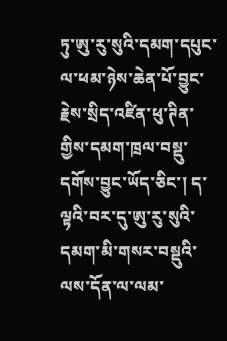ཏུ་ཨུ་རུ་སུའི་དམག་དཔུང་ལ་ཕམ་ཉེས་ཆེན་པོ་བྱུང་རྗེས་སྲིད་འཛིན་ཕུ་ཊིན་གྱིས་དམག་ཁྲལ་བསྡུ་དགོས་བྱུང་ཡོད་ཅིང་། ད་ལྟའི་བར་དུ་ཨུ་རུ་སུའི་དམག་མི་གསར་བསྡུའི་ལས་དོན་ལ་ལམ་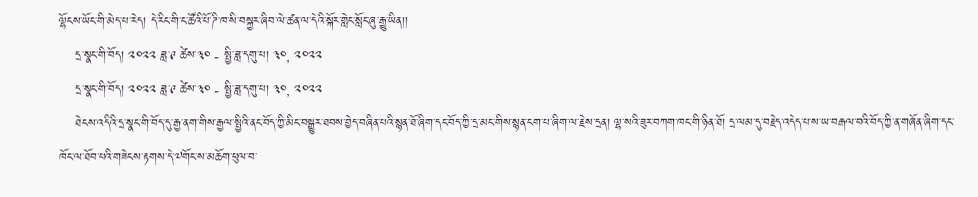ལྷོངས་ཡོང་གི་མེད་པ་རེད། དེ་རིང་གི་ང་ཚོའི་པོ་ཌི་ཁ་སི་བསྐྱར་ཞིབ་ལེ་ཚན་ལ་དེའི་སྐོར་གླེང་སློང་ཞུ་རྒྱུ་ཡིན།།
    དྲ་སྣང་གི་བོད། ༢༠༢༢ ཟླ་༩ ཚེས་༣༠ - སྤྱི་ཟླ་དགུ་པ། ༣༠, ༢༠༢༢
    དྲ་སྣང་གི་བོད། ༢༠༢༢ ཟླ་༩ ཚེས་༣༠ - སྤྱི་ཟླ་དགུ་པ། ༣༠, ༢༠༢༢
    ཐེངས་འདིའི་དྲ་སྣང་གི་བོད་དུ་རྒྱ་ནག་གིས་རྒྱལ་སྤྱིའི་ནང་བོད་ཀྱི་མིང་བསྒྱུར་ཐབས་བྱེད་བཞིན་པའི་སྙན་ཐོ་ཞིག་དང་བོད་ཀྱི་དྲ་མང་གིས་སྙན་ངག་པ་ཞིག་ལ་རྗེས་དྲན། ལྷ་སའི་ཟུར་བཀག་ཁང་གི་ཉིན་ཐོ། དྲ་ལམ་དུ་བརྗེད་འདེད་པ་ས་ཡ་བརྒལ་བའི་བོད་ཀྱི་ན་གཞོན་ཞིག་དང་ཁོང་ལ་ཐོབ་པའི་གཟེངས་རྟགས་དེ་༧གོང་ས་མཆོག་ཕུལ་བ་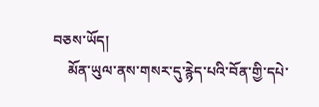བཅས་ཡོད།
    མོན་ཡུལ་ནས་གསར་དུ་རྙེད་པའི་བོན་གྱི་དཔེ་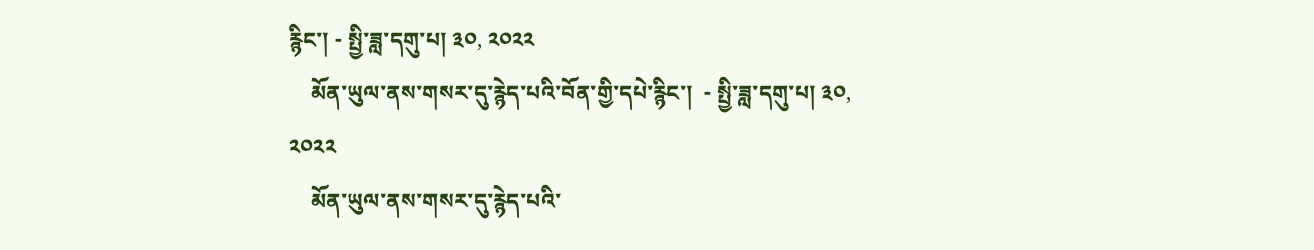རྙིང་། - སྤྱི་ཟླ་དགུ་པ། ༣༠, ༢༠༢༢
    མོན་ཡུལ་ནས་གསར་དུ་རྙེད་པའི་བོན་གྱི་དཔེ་རྙིང་།  - སྤྱི་ཟླ་དགུ་པ། ༣༠, ༢༠༢༢
    མོན་ཡུལ་ནས་གསར་དུ་རྙེད་པའི་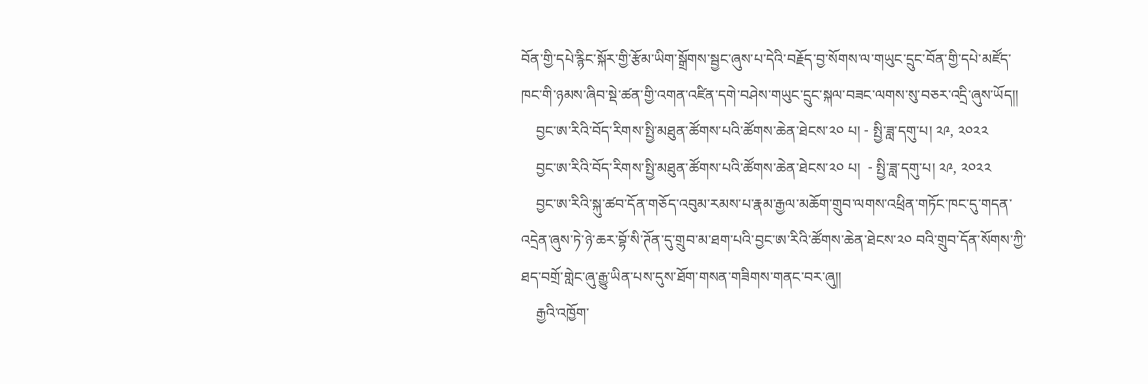བོན་གྱི་དཔེ་རྙིང་སྐོར་གྱི་རྩོམ་ཡིག་སྒྲོགས་སྦྱང་ཞུས་པ་དེའི་བརྗོད་བྱ་སོགས་ལ་གཡུང་དྲུང་བོན་གྱི་དཔེ་མཛོད་ཁང་གི་ཉམས་ཞིབ་སྡེ་ཚན་གྱི་འགན་འཛིན་དགེ་བཤེས་གཡུང་དྲུང་སྐལ་བཟང་ལགས་སུ་བཅར་འདྲི་ཞུས་ཡོད།།
    བྱང་ཨ་རིའི་བོད་རིགས་སྤྱི་མཐུན་ཚོགས་པའི་ཚོགས་ཆེན་ཐེངས་༢༠ པ། - སྤྱི་ཟླ་དགུ་པ། ༢༩, ༢༠༢༢
    བྱང་ཨ་རིའི་བོད་རིགས་སྤྱི་མཐུན་ཚོགས་པའི་ཚོགས་ཆེན་ཐེངས་༢༠ པ།  - སྤྱི་ཟླ་དགུ་པ། ༢༩, ༢༠༢༢
    བྱང་ཨ་རིའི་སྐུ་ཚབ་དོན་གཅོད་འབུམ་རམས་པ་རྣམ་རྒྱལ་མཆོག་གྲུབ་ལགས་འཕྲིན་གཏོང་ཁང་དུ་གདན་འདྲེན་ཞུས་ཏེ་ཉེ་ཆར་བྷོ་སི་ཊོན་དུ་གྲུབ་མ་ཐག་པའི་བྱང་ཨ་རིའི་ཚོགས་ཆེན་ཐེངས་༢༠ བའི་གྲུབ་དོན་སོགས་ཀྱི་ཐད་བགྲོ་གླེང་ཞུ་རྒྱུ་ཡིན་པས་དུས་ཐོག་གསན་གཟིགས་གནང་བར་ཞུ།།
    རྒྱའི་འཁྱོག་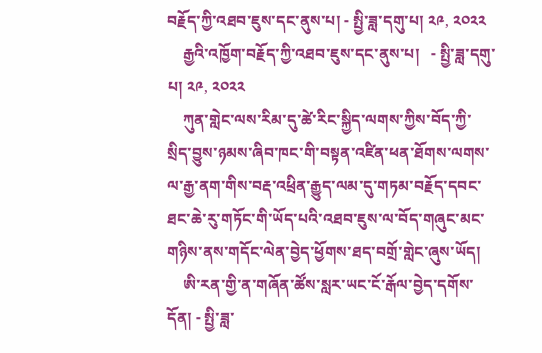བརྗོད་ཀྱི་འཐབ་ཇུས་དང་ནུས་པ། - སྤྱི་ཟླ་དགུ་པ། ༢༩, ༢༠༢༢
    རྒྱའི་འཁྱོག་བརྗོད་ཀྱི་འཐབ་ཇུས་དང་ནུས་པ།   - སྤྱི་ཟླ་དགུ་པ། ༢༩, ༢༠༢༢
    ཀུན་གླེང་ལས་རིམ་དུ་ཚེ་རིང་སྐྱིད་ལགས་ཀྱིས་བོད་ཀྱི་སྲིད་བྱུས་ཉམས་ཞིབ་ཁང་གི་བསྟན་འཛིན་ཕན་ཐོགས་ལགས་ལ་རྒྱ་ནག་གིས་བརྡ་འཕྲིན་རྒྱུད་ལམ་དུ་གཏམ་བརྗོད་དབང་ཐང་ཆེ་རུ་གཏོང་གི་ཡོད་པའི་འཐབ་ཇུས་ལ་བོད་གཞུང་མང་གཉིས་ནས་གདོང་ལེན་བྱེད་ཕྱོགས་ཐད་བགྲོ་གླེང་ཞུས་ཡོད།
    ཨི་རན་གྱི་ན་གཞོན་ཚོས་སླར་ཡང་ངོ་རྒོལ་བྱེད་དགོས་དོན། - སྤྱི་ཟླ་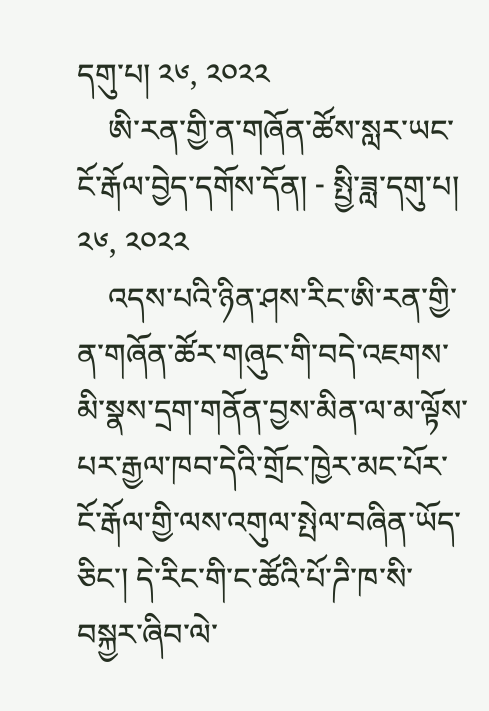དགུ་པ། ༢༦, ༢༠༢༢
    ཨི་རན་གྱི་ན་གཞོན་ཚོས་སླར་ཡང་ངོ་རྒོལ་བྱེད་དགོས་དོན། - སྤྱི་ཟླ་དགུ་པ། ༢༦, ༢༠༢༢
    འདས་པའི་ཉིན་ཤས་རིང་ཨི་རན་གྱི་ན་གཞོན་ཚོར་གཞུང་གི་བདེ་འཇགས་མི་སྣས་དྲག་གནོན་བྱས་མིན་ལ་མ་ལྟོས་པར་རྒྱལ་ཁབ་དེའི་གྲོང་ཁྱེར་མང་པོར་ངོ་རྒོལ་གྱི་ལས་འགུལ་སྤེལ་བཞིན་ཡོད་ཅིང་། དེ་རིང་གི་ང་ཚོའི་པོ་ཌི་ཁ་སི་བསྐྱར་ཞིབ་ལེ་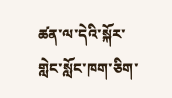ཚན་ལ་དེའི་སྐོར་གླེང་སློང་ཁག་ཅིག་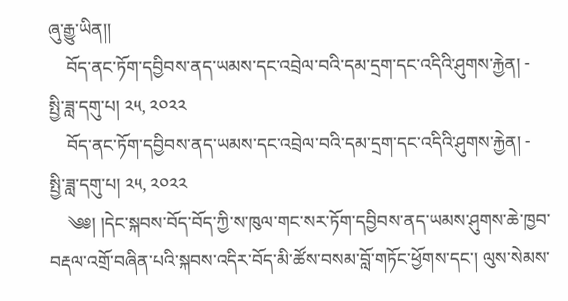ཞུ་རྒྱུ་ཡིན།།
    བོད་ནང་ཏོག་དབྱིབས་ནད་ཡམས་དང་འབྲེལ་བའི་དམ་དྲག་དང་འདིའི་ཤུགས་རྐྱེན། - སྤྱི་ཟླ་དགུ་པ། ༢༥, ༢༠༢༢
    བོད་ནང་ཏོག་དབྱིབས་ནད་ཡམས་དང་འབྲེལ་བའི་དམ་དྲག་དང་འདིའི་ཤུགས་རྐྱེན། - སྤྱི་ཟླ་དགུ་པ། ༢༥, ༢༠༢༢
    ༄༅། །དེང་སྐབས་བོད་བོད་ཀྱི་ས་ཁུལ་གང་སར་ཏོག་དབྱིབས་ནད་ཡམས་ཤུགས་ཆེ་ཁྱབ་བརྡལ་འགྲོ་བཞིན་པའི་སྐབས་འདིར་བོད་མི་ཚོས་བསམ་བློ་གཏོང་ཕྱོགས་དང་། ལུས་སེམས་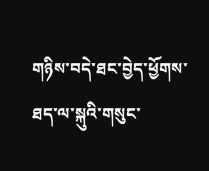གཉིས་བདེ་ཐང་བྱེད་ཕྱོགས་ཐད་ལ་སྐུའི་གསུང་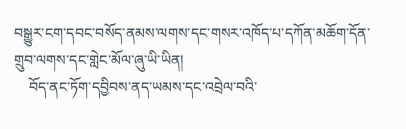བསྒྱུར་ངག་དབང་བསོད་ནམས་ལགས་དང་གསར་འཁོད་པ་དཀོན་མཆོག་དོན་གྲུབ་ལགས་དང་གླེང་མོལ་ཞུ་ཡི་ཡིན།
    བོད་ནང་ཏོག་དབྱིབས་ནད་ཡམས་དང་འབྲེལ་བའི་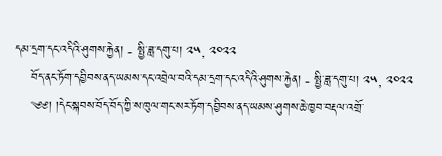དམ་དྲག་དང་འདིའི་ཤུགས་རྐྱེན། - སྤྱི་ཟླ་དགུ་པ། ༢༥, ༢༠༢༢
    བོད་ནང་ཏོག་དབྱིབས་ནད་ཡམས་དང་འབྲེལ་བའི་དམ་དྲག་དང་འདིའི་ཤུགས་རྐྱེན། - སྤྱི་ཟླ་དགུ་པ། ༢༥, ༢༠༢༢
    ༄༅། །དེང་སྐབས་བོད་བོད་ཀྱི་ས་ཁུལ་གང་སར་ཏོག་དབྱིབས་ནད་ཡམས་ཤུགས་ཆེ་ཁྱབ་བརྡལ་འགྲོ་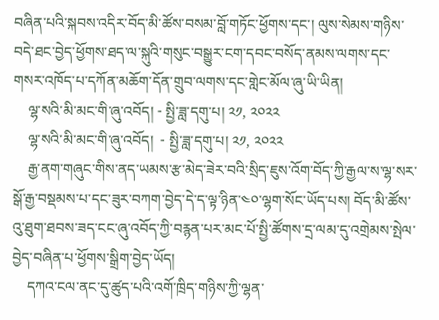བཞིན་པའི་སྐབས་འདིར་བོད་མི་ཚོས་བསམ་བློ་གཏོང་ཕྱོགས་དང་། ལུས་སེམས་གཉིས་བདེ་ཐང་བྱེད་ཕྱོགས་ཐད་ལ་སྐུའི་གསུང་བསྒྱུར་ངག་དབང་བསོད་ནམས་ལགས་དང་གསར་འཁོད་པ་དཀོན་མཆོག་དོན་གྲུབ་ལགས་དང་གླེང་མོལ་ཞུ་ཡི་ཡིན།
    ལྷ་སའི་མི་མང་གི་ཞུ་འབོད། - སྤྱི་ཟླ་དགུ་པ། ༢༡, ༢༠༢༢
    ལྷ་སའི་མི་མང་གི་ཞུ་འབོད།  - སྤྱི་ཟླ་དགུ་པ། ༢༡, ༢༠༢༢
    རྒྱ་ནག་གཞུང་གིས་ནད་ཡམས་རྩ་མེད་ཟེར་བའི་སྲིད་ཇུས་འོག་བོད་ཀྱི་རྒྱལ་ས་ལྷ་སར་སྒོ་རྒྱ་བསྡམས་པ་དང་ཟུར་བཀག་བྱེད་དེ་ད་ལྟ་ཉིན་༤༠་ལྷག་སོང་ཡོད་པས། བོད་མི་ཚོས་འུ་ཐུག་ཐབས་ཟད་ངང་ཞུ་འབོད་ཀྱི་བརྙན་པར་མང་པོ་སྤྱི་ཚོགས་དྲ་ལམ་དུ་འགྲེམས་སྤེལ་བྱེད་བཞིན་པ་ཕྱོགས་སྒྲིག་བྱེད་ཡོད།
    དཀའ་ངལ་ནང་དུ་ཚུད་པའི་འགོ་ཁྲིད་གཉིས་ཀྱི་ལྷན་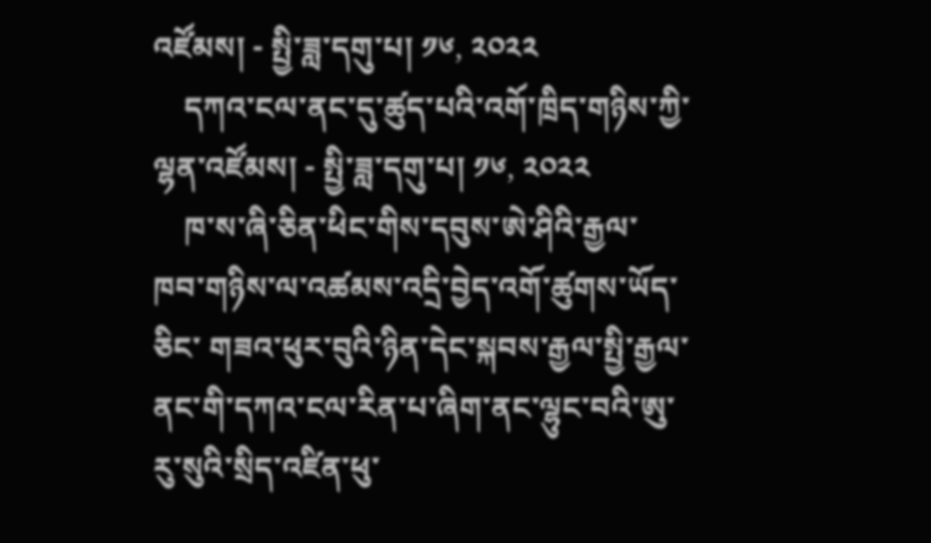འཛོམས། - སྤྱི་ཟླ་དགུ་པ། ༡༦, ༢༠༢༢
    དཀའ་ངལ་ནང་དུ་ཚུད་པའི་འགོ་ཁྲིད་གཉིས་ཀྱི་ལྷན་འཛོམས། - སྤྱི་ཟླ་དགུ་པ། ༡༦, ༢༠༢༢
    ཁ་ས་ཞི་ཅིན་ཕིང་གིས་དབུས་ཨེ་ཤིའི་རྒྱལ་ཁབ་གཉིས་ལ་འཚམས་འདྲི་བྱེད་འགོ་ཚུགས་ཡོད་ཅིང་ གཟའ་ཕུར་བུའི་ཉིན་དེང་སྐབས་རྒྱལ་སྤྱི་རྒྱལ་ནང་གི་དཀའ་ངལ་རིན་པ་ཞིག་ནང་ལྷུང་བའི་ཨུ་རུ་སུའི་སྲིད་འཛིན་ཕུ་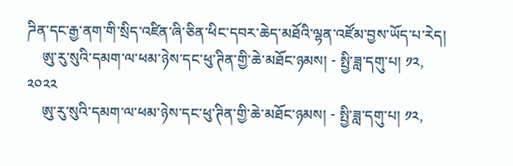ཌིན་དང་རྒྱ་ནག་གི་སྲིད་འཛིན་ཞི་ཅིན་ཕིང་དབར་ཆེད་མཐོའི་ལྷན་འཛོམ་བྱས་ཡོད་པ་རེད།
    ཨུ་རུ་སུའི་དམག་ལ་ཕམ་ཉེས་དང་ཕུ་ཊིན་གྱི་ཆེ་མཐོང་ཉམས། - སྤྱི་ཟླ་དགུ་པ། ༡༢, ༢༠༢༢
    ཨུ་རུ་སུའི་དམག་ལ་ཕམ་ཉེས་དང་ཕུ་ཊིན་གྱི་ཆེ་མཐོང་ཉམས། - སྤྱི་ཟླ་དགུ་པ། ༡༢,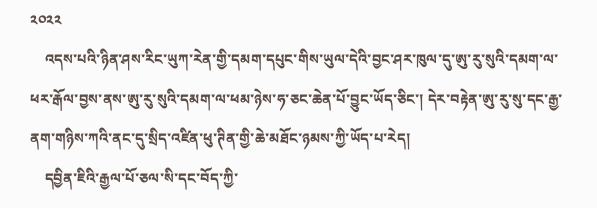༢༠༢༢
    འདས་པའི་ཉིན་ཤས་རིང་ཡུཀ་རེན་གྱི་དམག་དཔུང་གིས་ཡུལ་དེའི་བྱང་ཤར་ཁུལ་དུ་ཨུ་རུ་སུའི་དམག་ལ་ཕར་རྒོལ་བྱས་ནས་ཨུ་རུ་སུའི་དམག་ལ་ཕམ་ཉེས་ཧ་ཅང་ཆེན་པོ་བྱུང་ཡོད་ཅིང་། དེར་བརྟེན་ཨུ་རུ་སུ་དང་རྒྱ་ནག་གཉིས་ཀའི་ནང་དུ་སྲིད་འཛིན་ཕུ་ཊིན་གྱི་ཆེ་མཐོང་ཉམས་ཀྱི་ཡོད་པ་རེད།
    དབྱིན་ཇིའི་རྒྱལ་པོ་ཅལ་སི་དང་བོད་ཀྱི་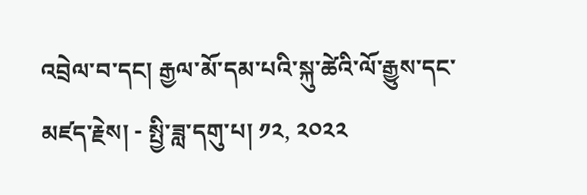འབྲེལ་བ་དང། རྒྱལ་མོ་དམ་པའི་སྐུ་ཚེའི་ལོ་རྒྱུས་དང་མཛད་རྗེས། - སྤྱི་ཟླ་དགུ་པ། ༡༢, ༢༠༢༢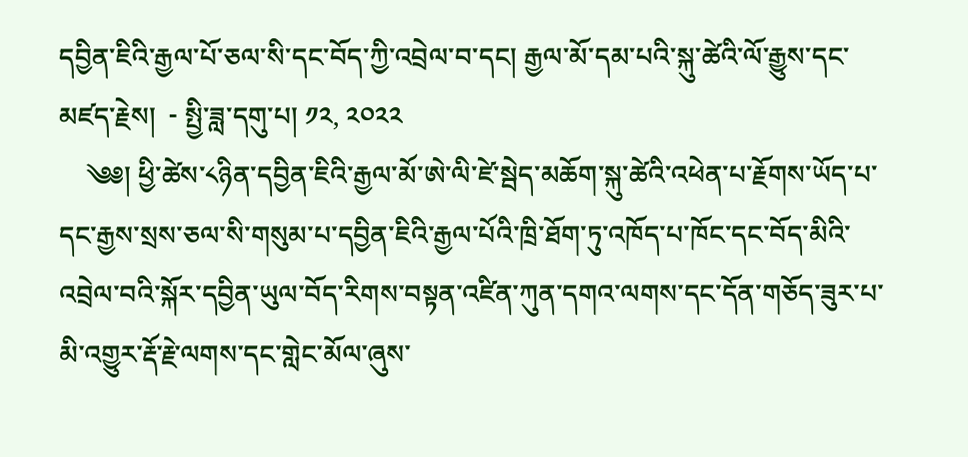དབྱིན་ཇིའི་རྒྱལ་པོ་ཅལ་སི་དང་བོད་ཀྱི་འབྲེལ་བ་དང། རྒྱལ་མོ་དམ་པའི་སྐུ་ཚེའི་ལོ་རྒྱུས་དང་མཛད་རྗེས།  - སྤྱི་ཟླ་དགུ་པ། ༡༢, ༢༠༢༢
    ༄༅། ཕྱི་ཚེས་༨ཉིན་དབྱིན་ཇིའི་རྒྱལ་མོ་ཨེ་ལི་ཛེ་སྦེད་མཆོག་སྐུ་ཚེའི་འཕེན་པ་རྗོགས་ཡོད་པ་དང་རྒྱས་སྲས་ཅལ་སི་གསུམ་པ་དབྱིན་ཇིའི་རྒྱལ་པོའི་ཁྲི་ཐོག་ཏུ་འཁོད་པ་ཁོང་དང་བོད་མིའི་འབྲེལ་བའི་སྐོར་དབྱིན་ཡུལ་བོད་རིགས་བསྟན་འཛིན་ཀུན་དགའ་ལགས་དང་དོན་གཅོད་ཟུར་པ་མི་འགྱུར་རྡོ་རྗེ་ལགས་དང་གླེང་མོལ་ཞུས་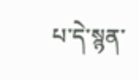པ་དེ་སྙན་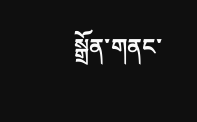སྒྲོན་གནང་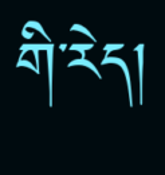གི་རེད།